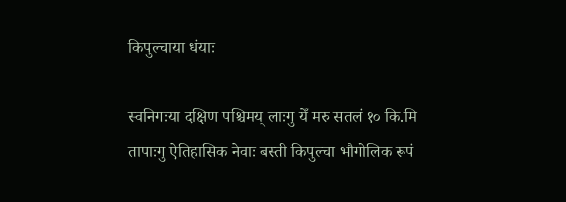किपुल्चाया धंयाः

स्वनिगःया दक्षिण पश्चिमय् लाःगु येँ मरु सतलं १० कि.मि तापाःगु ऐतिहासिक नेवाः बस्ती किपुल्चा भौगोलिक रूपं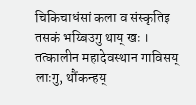चिकिचाधंसां कला व संस्कृतिइ तसकं भय्बिउगु थाय् खः । तत्कालीन महादेवस्थान गाविसय् लाःगु, थौंकन्हय्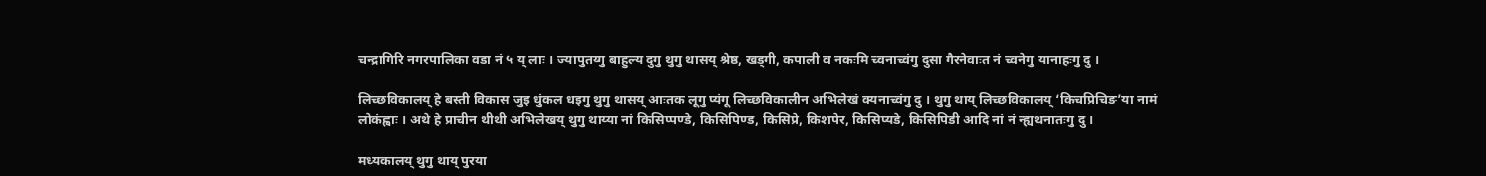चन्द्रागिरि नगरपालिका वडा नं ५ य् लाः । ज्यापुतय्गु बाहुल्य दुगु थुगु थासय् श्रेष्ठ, खड्गी, कपाली व नकःमि च्वनाच्वंगु दुसा गैरनेवाःत नं च्वनेगु यानाहःगु दु ।

लिच्छविकालय् हे बस्ती विकास जुइ धुंकल धइगु थुगु थासय् आःतक लूगु प्यंगू लिच्छविकालीन अभिलेखं क्यनाच्वंगु दु । थुगु थाय् लिच्छविकालय् ‘किचप्रिचिङ’या नामं लोकंह्वाः । अथे हे प्राचीन थीथी अभिलेखय् थुगु थाय्या नां किसिप्पण्डे, किसिपिण्ड, किसिप्रे, किशपेर, किसिप्यडे, किसिपिडी आदि नां नं न्ह्यथनातःगु दु ।

मध्यकालय् थुगु थाय् पुरया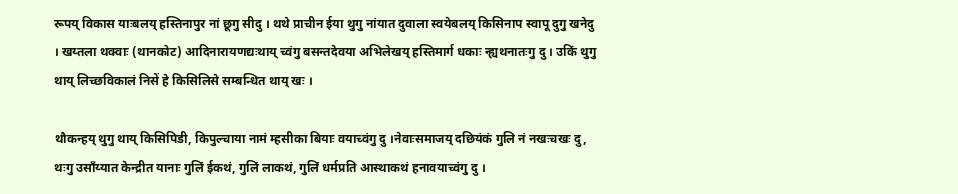रूपय् विकास याःबलय् हस्तिनापुर नां छूगु सीदु । थथे प्राचीन ईया थुगु नांयात दुवाला स्वयेबलय् किसिनाप स्वापू दुगु खनेदु । खय्तला थक्वाः (थानकोट) आदिनारायणद्यःथाय् च्वंगु बसन्तदेवया अभिलेखय् हस्तिमार्ग धकाः न्ह्यथनातःगु दु । उकिं थुगु थाय् लिच्छविकालं निसें हे किसिलिसे सम्बन्धित थाय् खः ।

थौकन्हय् थुगु थाय् किसिपिडी, किपुल्चाया नामं म्हसीका बियाः वयाच्वंगु दु ।नेवाःसमाजय् दछियंकं गुलि नं नखःचखः दु, थःगु उसाँय्यात केन्द्रीत यानाः गुलिं ईकथं, गुलिं लाकथं, गुलिं धर्मप्रति आस्थाकथं हनावयाच्वंगु दु ।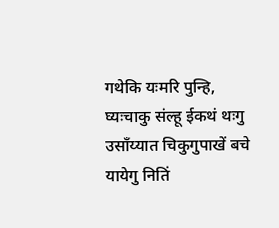गथेकि यःमरि पुन्हि, घ्यःचाकु संल्हू ईकथं थःगु उसाँय्यात चिकुगुपाखें बचे यायेगु नितिं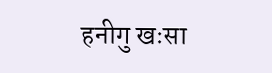हनीगु खःसा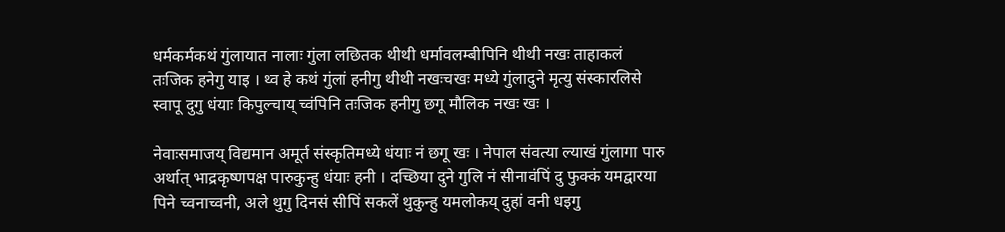धर्मकर्मकथं गुंलायात नालाः गुंला लछितक थीथी धर्मावलम्बीपिनि थीथी नखः ताहाकलं तःजिक हनेगु याइ । थ्व हे कथं गुंलां हनीगु थीथी नखःचखः मध्ये गुंलादुने मृत्यु संस्कारलिसे स्वापू दुगु धंयाः किपुल्चाय् च्वंपिनि तःजिक हनीगु छगू मौलिक नखः खः ।

नेवाःसमाजय् विद्यमान अमूर्त संस्कृतिमध्ये धंयाः नं छगू खः । नेपाल संवत्या ल्याखं गुंलागा पारु अर्थात् भाद्रकृष्णपक्ष पारुकुन्हु धंयाः हनी । दच्छिया दुने गुलि नं सीनावंपिं दु फुक्कं यमद्वारया पिने च्वनाच्वनी, अले थुगु दिनसं सीपिं सकलें थुकुन्हु यमलोकय् दुहां वनी धइगु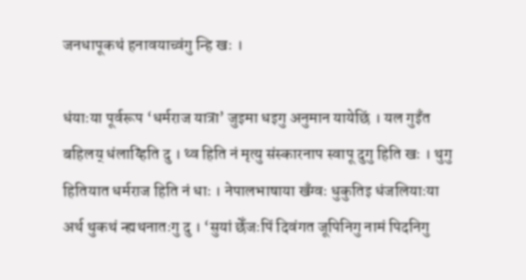जनधापूकथं हनावयाच्वंगु न्हि खः ।

धंयाःया पूर्वरूप ‘धर्मराज यात्रा’ जुइमा धइगु अनुमान यायेछिं । यल गुइँत बहिलय् धंलाय्हिति दु । थ्व हिति नं मृत्यु संस्कारनाप स्वापू दुगु हिति खः । थुगु हितियात धर्मराज हिति नं धाः । नेपालभाषाया खँग्वः धुकुतिइ धंजलियाःया अर्थ थुकथं न्ह्यथनातःगु दु । ‘सुयां छेँजःपिं दिवंगत जूपिनिगु नामं पिदनिगु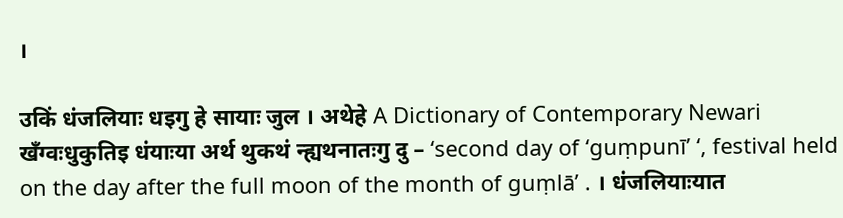।

उकिं धंजलियाः धइगु हे सायाः जुल । अथेहे A Dictionary of Contemporary Newari खँग्वःधुकुतिइ धंयाःया अर्थ थुकथं न्ह्यथनातःगु दु – ‘second day of ‘guṃpunī’ ‘, festival held on the day after the full moon of the month of guṃlā’ . । धंजलियाःयात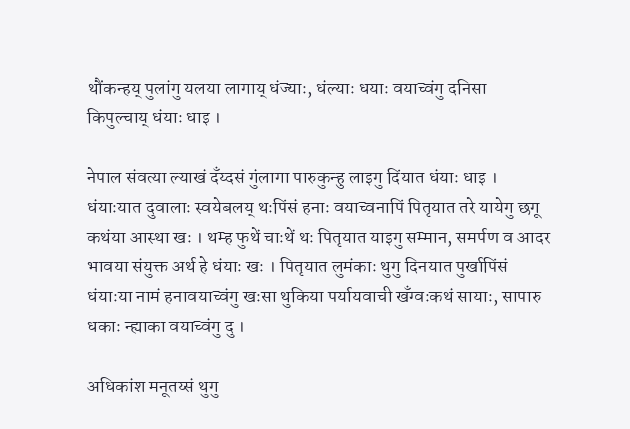थौंकन्हय् पुलांगु यलया लागाय् धंज्याः, धंल्याः धयाः वयाच्वंगु दनिसा किपुल्चाय् धंयाः धाइ ।

नेपाल संवत्या ल्याखं दँय्दसं गुंलागा पारुकुन्हु लाइगु दिंयात धंयाः धाइ । धंयाःयात दुवालाः स्वयेबलय् थःपिंसं हनाः वयाच्वनापिं पितृयात तरे यायेगु छगू कथंया आस्था खः । थम्ह फुथें चाःथें थः पितृयात याइगु सम्मान, समर्पण व आदर भावया संयुक्त अर्थ हे धंयाः खः । पितृयात लुमंकाः थुगु दिनयात पुर्खापिंसं धंयाःया नामं हनावयाच्वंगु खःसा थुकिया पर्यायवाची खँग्वःकथं सायाः, सापारु धकाः न्ह्याका वयाच्वंगु दु ।

अधिकांश मनूतय्सं थुगु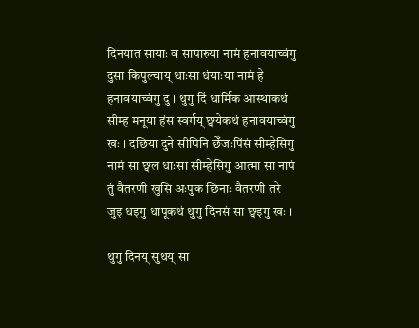दिनयात सायाः व सापारुया नामं हनावयाच्वंगु दुसा किपुल्चाय् धाःसा धंयाःया नामं हे हनावयाच्वंगु दु । थुगु दिं धार्मिक आस्थाकथं सीम्ह मनूया हंस स्वर्गय् छ्वयेकथं हनावयाच्वंगु खः । दछिया दुने सीपिनि छेँजःपिंसं सीम्हेसिगु नामं सा छ्वल धाःसा सीम्हेसिगु आत्मा सा नापं तुं वैतरणी खुसि अःपुक छिनाः वैतरणी तरे जुइ धइगु धापूकथं थुगु दिनसं सा छ्वइगु खः ।

थुगु दिनय् सुथय् सा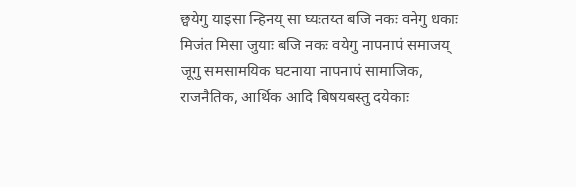छ्वयेगु याइसा न्हिनय् सा घ्यःतय्त बजि नकः वनेगु धकाः मिजंत मिसा जुयाः बजि नकः वयेगु नापनापं समाजय् जूगु समसामयिक घटनाया नापनापं सामाजिक, राजनैतिक, आर्थिक आदि बिषयबस्तु दयेकाः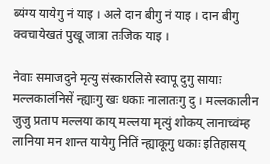ब्यंग्य यायेगु नं याइ । अले दान बीगु नं याइ । दान बीगु क्वचायेखतं पुखू जात्रा तःजिक याइ ।

नेवाः समाजदुने मृत्यु संस्कारलिसे स्वापू दुगु सायाः मल्लकालंनिसें न्ह्याःगु खः धकाः नालातःगु दु । मल्लकालीन जुजु प्रताप मल्लया काय् मल्लया मृत्युं शोकय् लानाच्वंम्ह लानिया मन शान्त यायेगु नितिं न्ह्याकूगु धकाः इतिहासय्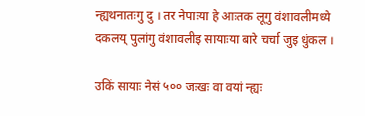न्ह्यथनातःगु दु । तर नेपाःया हे आःतक लूगु वंशावलीमध्ये दकलय् पुलांगु वंशावलीइ सायाःया बारे चर्चा जुइ धुंकल ।

उकिं सायाः नेसं ५०० जःखः वा वयां न्ह्यः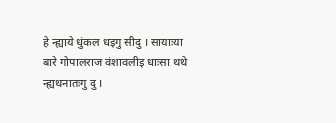हे न्ह्याये धुंकल धइगु सीदु । सायाःया बारे गोपालराज वंशावलीइ धाःसा थथे न्ह्यथनातःगु दु ।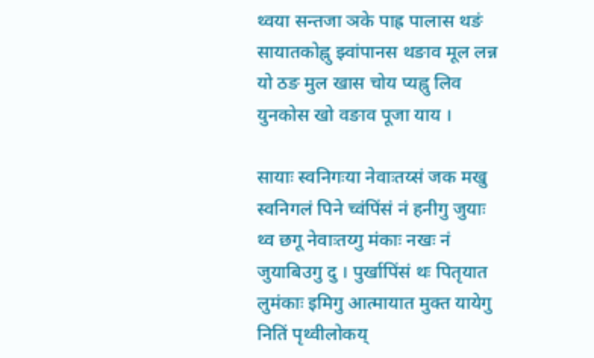थ्वया सन्तजा ञके पाह्र पालास थङं सायातकोह्नु झ्वांपानस थङाव मूल लन्न यो ठङ मुल खास चोय प्यह्नु लिव युनकोस खो वङाव पूजा याय ।

सायाः स्वनिगःया नेवाःतय्सं जक मखु स्वनिगलं पिने च्वंपिंसं नं हनीगु जुयाः थ्व छगू नेवाःतय्गु मंकाः नखः नं जुयाबिउगु दु । पुर्खापिंसं थः पितृयात लुमंकाः इमिगु आत्मायात मुक्त यायेगु नितिं पृथ्वीलोकय्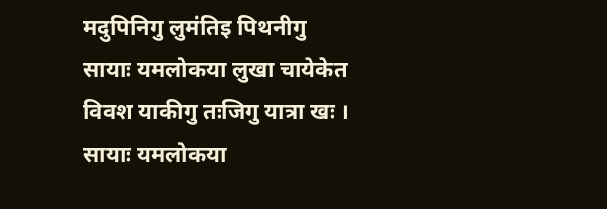मदुपिनिगु लुमंतिइ पिथनीगु सायाः यमलोकया लुखा चायेकेत विवश याकीगु तःजिगु यात्रा खः । सायाः यमलोकया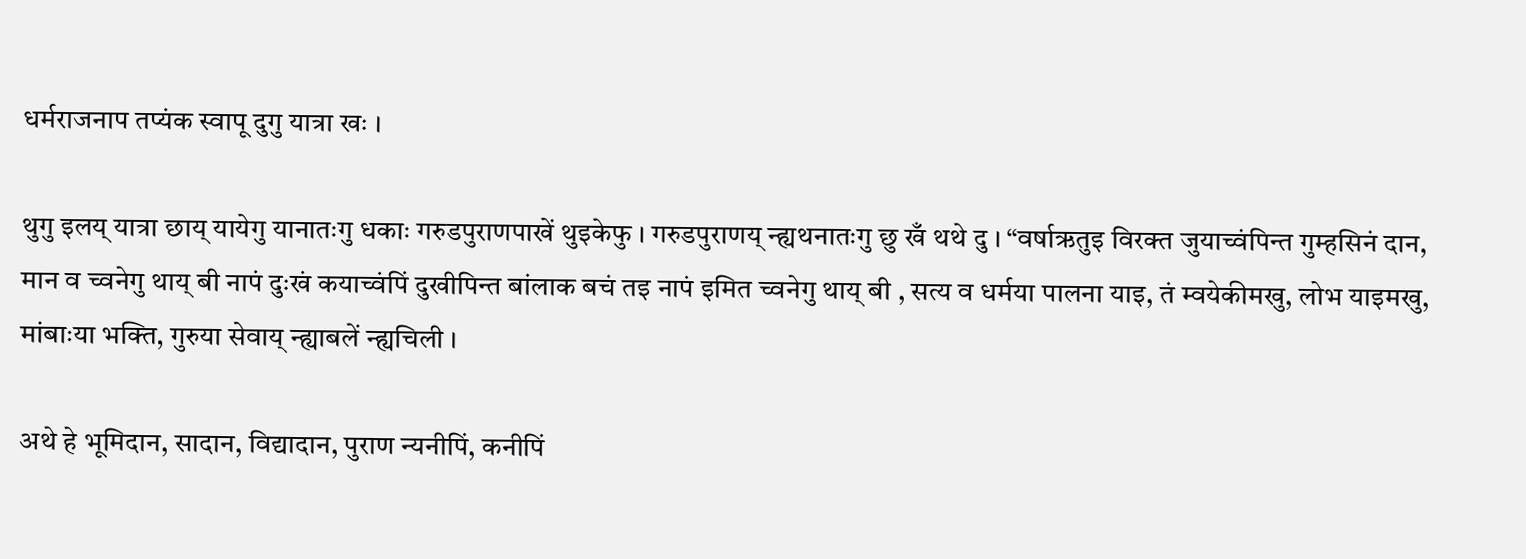धर्मराजनाप तप्यंक स्वापू दुगु यात्रा खः ।

थुगु इलय् यात्रा छाय् यायेगु यानातःगु धकाः गरुडपुराणपाखें थुइकेफु । गरुडपुराणय् न्ह्यथनातःगु छु खँ थथे दु । “वर्षाऋतुइ विरक्त जुयाच्वंपिन्त गुम्हसिनं दान, मान व च्वनेगु थाय् बी नापं दुःखं कयाच्वंपिं दुखीपिन्त बांलाक बचं तइ नापं इमित च्वनेगु थाय् बी , सत्य व धर्मया पालना याइ, तं म्वयेकीमखु, लोभ याइमखु, मांबाःया भक्ति, गुरुया सेवाय् न्ह्याबलें न्ह्यचिली ।

अथे हे भूमिदान, सादान, विद्यादान, पुराण न्यनीपिं, कनीपिं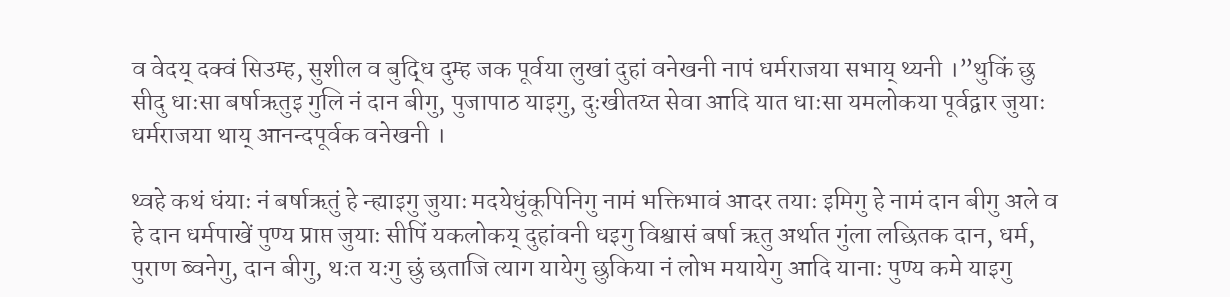व वेदय् दक्वं सिउम्ह, सुशील व बुद्धि दुम्ह जक पूर्वया लुखां दुहां वनेखनी नापं धर्मराजया सभाय् थ्यनी ।”थुकिं छु सीदु धाःसा बर्षाऋतुइ गुलि नं दान बीगु, पुजापाठ याइगु, दुःखीतय्त सेवा आदि यात धाःसा यमलोकया पूर्वद्वार जुयाः धर्मराजया थाय् आनन्दपूर्वक वनेखनी ।

थ्वहे कथं धंयाः नं बर्षाऋतुं हे न्ह्याइगु जुयाः मदयेधुंकूपिनिगु नामं भक्तिभावं आदर तयाः इमिगु हे नामं दान बीगु अले व हे दान धर्मपाखें पुण्य प्राप्त जुयाः सीपिं यकलोकय् दुहांवनी धइगु विश्वासं बर्षा ऋतु अर्थात गुंला लछितक दान, धर्म, पुराण ब्वनेगु, दान बीगु, थःत यःगु छुं छताजि त्याग यायेगु छुकिया नं लोभ मयायेगु आदि यानाः पुण्य कमे याइगु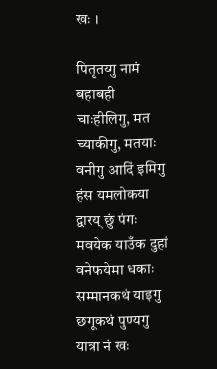खः ।

पितृतय्गु नामं बहाबही चाःहीलिगु, मत च्याकीगु, मतयाः वनीगु आदिं इमिगु हंस यमलोकया द्वारय् छुं पंगः मवयेक याउँक दुहां वनेफयेमा धकाः सम्मानकथं याइगु छगूकथं पुण्यगु यात्रा नं खः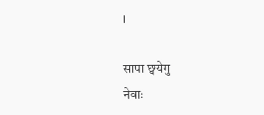।

सापा छ्वयेगु
नेवाः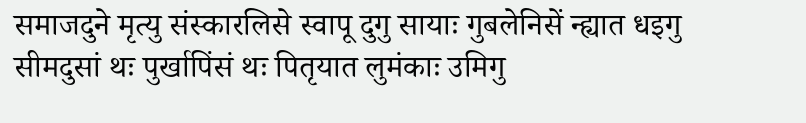समाजदुने मृत्यु संस्कारलिसे स्वापू दुगु सायाः गुबलेनिसें न्ह्यात धइगु सीमदुसां थः पुर्खापिंसं थः पितृयात लुमंकाः उमिगु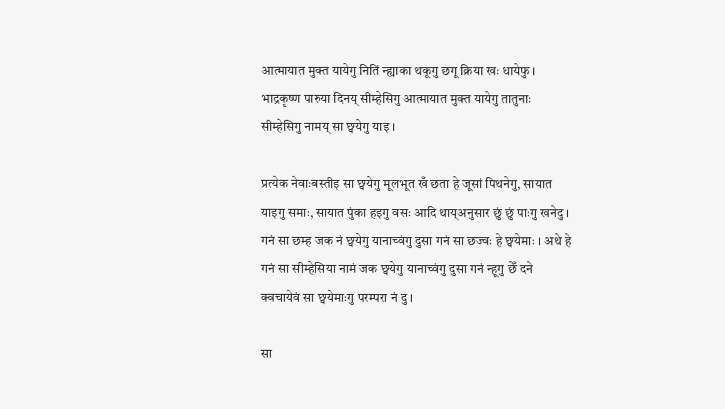आत्मायात मुक्त यायेगु नितिं न्ह्याका थकूगु छगू क्रिया खः धायेफु । भाद्रकृष्ण पारुया दिनय् सीम्हेसिगु आत्मायात मुक्त यायेगु तातुनाः सीम्हेसिगु नामय् सा छ्वयेगु याइ ।

प्रत्येक नेवाःबस्तीइ सा छ्वयेगु मूलभूत खँ छता हे जूसां पिथनेगु, सायात याइगु समाः, सायात पुंका हइगु वसः आदि थाय्अनुसार छुं छुं पाःगु खनेदु । गनं सा छम्ह जक नं छ्वयेगु यानाच्वंगु दुसा गनं सा छज्वः हे छ्वयेमाः । अथे हे गनं सा सीम्हेसिया नामं जक छ्वयेगु यानाच्वंगु दुसा गनं न्हूगु छेँ दने क्वचायेवं सा छ्वयेमाःगु परम्परा नं दु ।

सा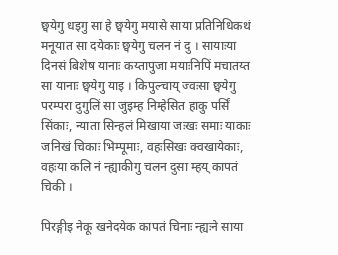छ्वयेगु धइगु सा हे छ्वयेगु मयासे साया प्रतिनिधिकथं मनूयात सा दयेकाः छ्वयेगु चलन नं दु । सायाःया दिनसं बिशेष यानाः कय्तापुजा मयाःनिपिं मचातय्त सा यानाः छ्वयेगु याइ । किपुल्चाय् ज्वःसा छ्वयेगु परम्परा दुगुलिं सा जुइम्ह निम्हेसित हाकु पर्सिं सिंकाः, न्याता सिन्हलं मिखाया जःखः समाः याकाः जनिखं चिकाः भिम्पूमाः, वहःसिखः क्वखायेकाः, वहःया कलि नं न्ह्याकीगु चलन दुसा म्हय् कापतं चिकी ।

पिरङ्गीइ नेकू खनेदयेक कापतं चिनाः न्ह्यःने साया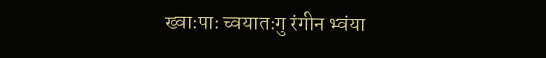ख्वाःपाः च्वयातःगु रंगीन भ्वंया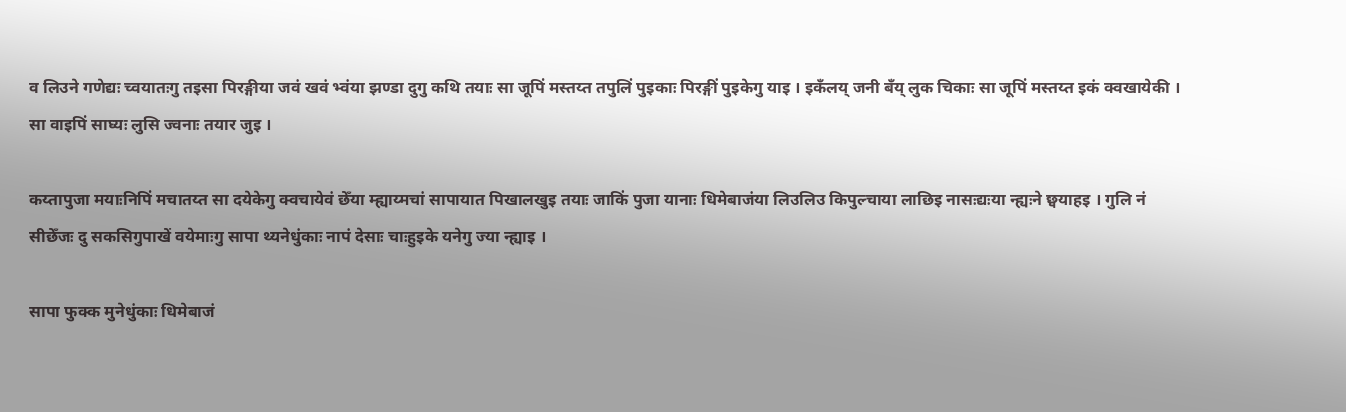व लिउने गणेद्यः च्वयातःगु तइसा पिरङ्गीया जवं खवं भ्वंया झण्डा दुगु कथि तयाः सा जूपिं मस्तय्त तपुलिं पुइकाः पिरङ्गीं पुइकेगु याइ । इकँलय् जनी बँय् लुक चिकाः सा जूपिं मस्तय्त इकं क्वखायेकी । सा वाइपिं साघ्यः लुसि ज्वनाः तयार जुइ ।

कय्तापुजा मयाःनिपिं मचातय्त सा दयेकेगु क्वचायेवं छेँया म्ह्याय्मचां सापायात पिखालखुइ तयाः जाकिं पुजा यानाः धिमेबाजंया लिउलिउ किपुल्चाया लाछिइ नासःद्यःया न्ह्यःने छ्वयाहइ । गुलि नं सीछेँजः दु सकसिगुपाखें वयेमाःगु सापा थ्यनेधुंकाः नापं देसाः चाःहुइके यनेगु ज्या न्ह्याइ ।

सापा फुक्क मुनेधुंकाः धिमेबाजं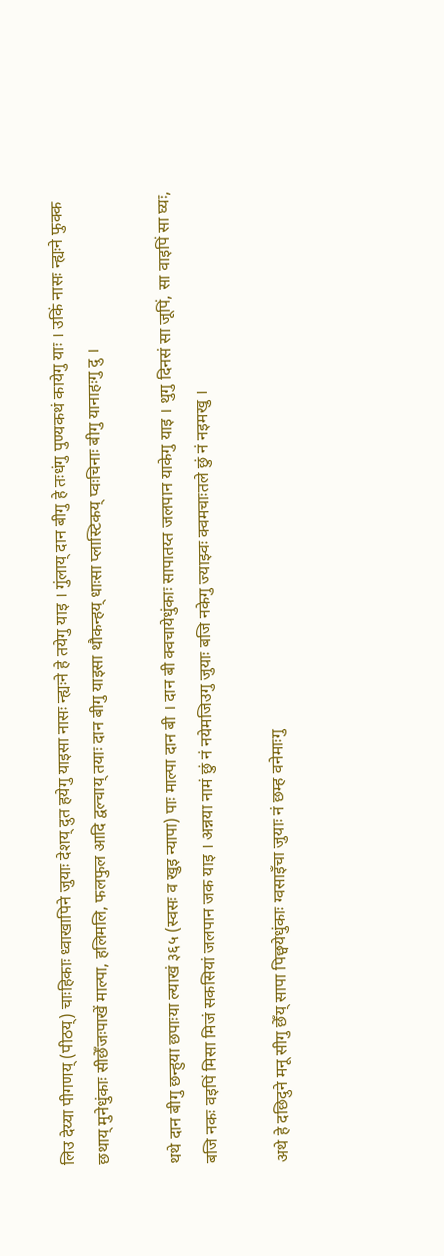लिउ देय्या पीगणय् (पीठय्) चाःहिकाः ध्वाखापिने जुयाः देशय् दुत हयेगु याइसा नासः न्ह्यःने हे तयेगु याइ । गुंलाय् दान बीगु हे तःधंगु पुण्यकथं कायेगु याः । उकिं नासः न्ह्यःने फुक्क छथाय् मुनेधुंकाः सीछेँजःपाखें माल्पा, हलिमलि, फलफुल आदि द्वल्चाय् तयाः दान बीगु याइसा थौकन्हय् धाःसा प्लास्टिकय् प्वःचिनाः बीगु यानाहःगु दु ।

थथे दान बीगु छन्हुया छपाःया ल्याखं ३६५ (स्वसः व खुइ न्यापा) पाः माल्पा दान बी । दान बी क्वचायेधुंकाः सापातय्त जलपान याकेगु याइ । थुगु दिनसं सा जूपिं, सा वाइपिं सा घ्यः, बजि नकः वइपिं मिसा मिजं सकसियां जलपान जक याइ । अन्नया नामं छुं नं नयेमजिउगु जुयाः बजि नकेगु ज्याझ्वः क्वमचाःतले छुं नं नइमखु ।

अथे हे दछिदुने मनू सीगु छेँय् सापा पिछ्वयेधुंकाः ग्वसाइँचा जुयाः नं छम्ह वनेमाःगु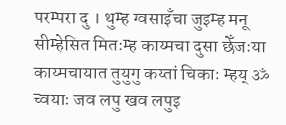परम्परा दु । थुम्ह ग्वसाइँचा जुइम्ह मनू सीम्हेसित मितःम्ह काय्मचा दुसा छेँजःया काय्मचायात तुयुगु कय्तां चिकाः म्हय् ॐ च्वयाः जव लपु खव लपुइ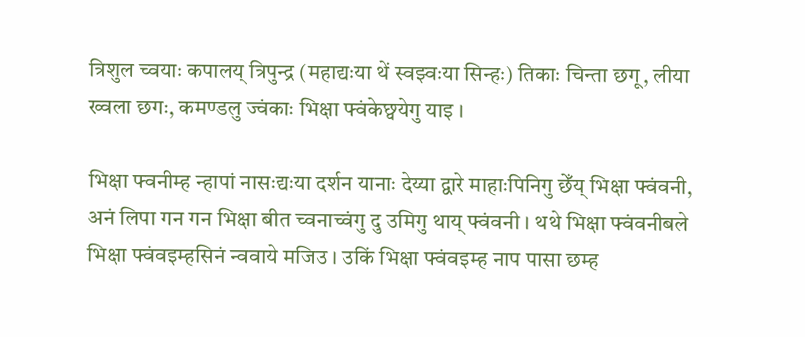त्रिशुल च्वयाः कपालय् त्रिपुन्द्र (महाद्यःया थें स्वझ्वःया सिन्हः) तिकाः चिन्ता छगू, लीया ख्वला छगः, कमण्डलु ज्वंकाः भिक्षा फ्वंकेछ्वयेगु याइ ।

भिक्षा फ्वनीम्ह न्हापां नासःद्यःया दर्शन यानाः देय्या द्वारे माहाःपिनिगु छेँय् भिक्षा फ्वंवनी, अनं लिपा गन गन भिक्षा बीत च्वनाच्वंगु दु उमिगु थाय् फ्वंवनी । थथे भिक्षा फ्वंवनीबले भिक्षा फ्वंवइम्हसिनं न्ववाये मजिउ । उकिं भिक्षा फ्वंवइम्ह नाप पासा छम्ह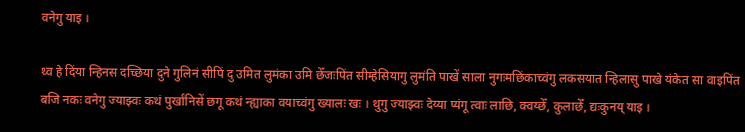वनेगु याइ ।

थ्व हे दिंया न्हिनस दच्छिया दुने गुलिनं सीपिं दु उमित लुमंका उमि छेँजःपिंत सीम्हेसियागु लुमंति पाखें साला नुगःमछिंकाच्वंगु लकसयात न्हिलासु पाखे यंकेत सा वाइपिंत बजि नकः वनेगु ज्याझ्वः कथं पुर्खांनिसें छगू कथं न्ह्याका वयाच्वंगु ख्यालः खः । थुगु ज्याझ्वः देय्या प्यंगू त्वाः लाछि, क्वय्छेँ, कुलाछेँ, द्यःकुनय् याइ ।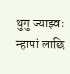थुगु ज्याझ्वः न्हापां लाछि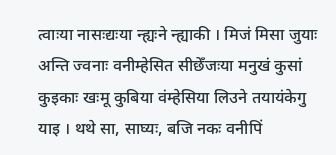त्वाःया नासःद्यःया न्ह्यःने न्ह्याकी । मिजं मिसा जुयाः अन्ति ज्वनाः वनीम्हेसित सीछेँजःया मनुखं कुसां कुइकाः खःमू कुबिया वंम्हेसिया लिउने तयायंकेगु याइ । थथे सा, साघ्यः, बजि नकः वनीपिं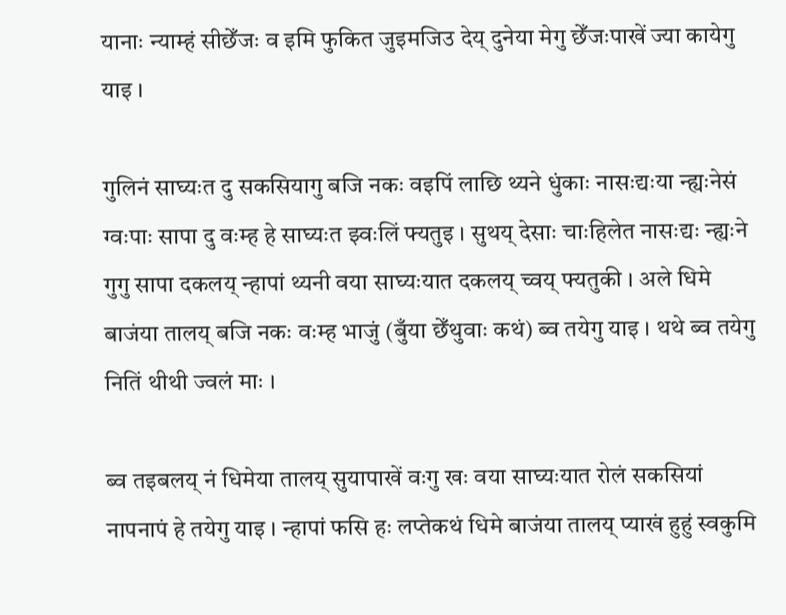यानाः न्याम्हं सीछेँजः व इमि फुकित जुइमजिउ देय् दुनेया मेगु छेँजःपाखें ज्या कायेगु याइ ।

गुलिनं साघ्यःत दु सकसियागु बजि नकः वइपिं लाछि थ्यने धुंकाः नासःद्यःया न्ह्यःनेसं ग्वःपाः सापा दु वःम्ह हे साघ्यःत झ्वःलिं फ्यतुइ । सुथय् देसाः चाःहिलेत नासःद्यः न्ह्यःने गुगु सापा दकलय् न्हापां थ्यनी वया साघ्यःयात दकलय् च्वय् फ्यतुकी । अले धिमे बाजंया तालय् बजि नकः वःम्ह भाजुं (बुँया छेँथुवाः कथं) ब्व तयेगु याइ । थथे ब्व तयेगु नितिं थीथी ज्वलं माः ।

ब्व तइबलय् नं धिमेया तालय् सुयापाखें वःगु खः वया साघ्यःयात रोलं सकसियां नापनापं हे तयेगु याइ । न्हापां फसि हः लप्तेकथं धिमे बाजंया तालय् प्याखं हुहुं स्वकुमि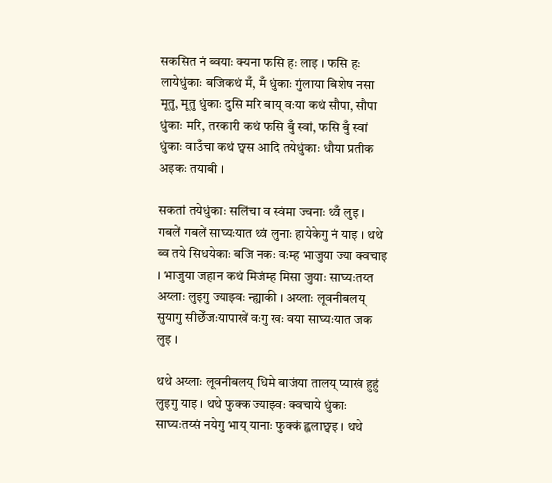सकसित नं ब्वयाः क्यना फसि हः लाइ । फसि हः लायेधुंकाः बजिकथं मँ, मँ धुंकाः गुंलाया बिशेष नसा मूतु, मूतु धुंकाः दुसि मरि बाय् वःया कथं सौपा, सौपा धुंकाः मरि, तरकारी कथं फसि बुँ स्वां, फसि बुँ स्वां धुंकाः वाउँचा कथं छ्वस आदि तयेधुंकाः धौया प्रतीक अइकः तयाबी ।

सकतां तयेधुंकाः सलिंचा व स्वंमा ज्वनाः थ्वँ लुइ । गबलें गबलें साघ्यःयात थ्वं लुनाः हायेकेगु नं याइ । थथे ब्व तये सिधयेकाः बजि नकः वःम्ह भाजुया ज्या क्वचाइ । भाजुया जहान कथं मिजंम्ह मिसा जुयाः साघ्यःतय्त अय्लाः लुइगु ज्याझ्वः न्ह्याकी । अय्लाः लूवनीबलय् सुयागु सीछेँजःयापाखें वःगु खः वया साघ्यःयात जक लुइ ।

थथे अय्लाः लूवनीबलय् धिमे बाजंया तालय् प्याखं हुहुं लुइगु याइ । थथे फुक्क ज्याझ्वः क्वचाये धुंकाः साघ्यःतय्सं नयेगु भाय् यानाः फुक्कं ह्वलाछ्वइ । थथे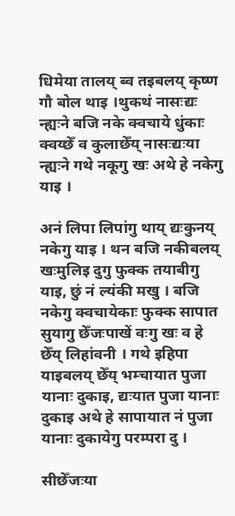धिमेया तालय् ब्व तइबलय् कृष्ण गौ बोल थाइ ।थुकथं नासःद्यः न्ह्यःने बजि नके क्वचाये धुंकाः क्वय्छेँ व कुलाछेँय् नासःद्यःया न्ह्यःने गथे नकूगु खः अथे हे नकेगु याइ ।

अनं लिपा लिपांगु थाय् द्यःकुनय् नकेगु याइ । थन बजि नकीबलय् खःमुलिइ दुगु फुक्क तयाबीगु याइ, छुं नं ल्यंकी मखु । बजि नकेगु क्वचायेकाः फुक्क सापात सुयागु छेँजःपाखें वःगु खः व हे छेँय् लिहांवनी । गथे इहिपा याइबलय् छेँय् भम्चायात पुजा यानाः दुकाइ, द्यःयात पुजा यानाः दुकाइ अथे हे सापायात नं पुजा यानाः दुकायेगु परम्परा दु ।

सीछेँजःया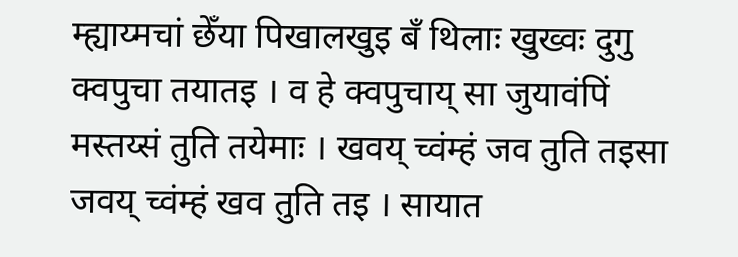म्ह्याय्मचां छेँया पिखालखुइ बँ थिलाः खुख्वः दुगु क्वपुचा तयातइ । व हे क्वपुचाय् सा जुयावंपिं मस्तय्सं तुति तयेमाः । खवय् च्वंम्हं जव तुति तइसा जवय् च्वंम्हं खव तुति तइ । सायात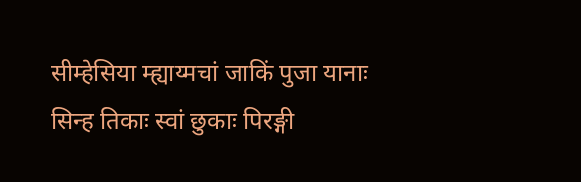सीम्हेसिया म्ह्याय्मचां जाकिं पुजा यानाः सिन्ह तिकाः स्वां छुकाः पिरङ्गी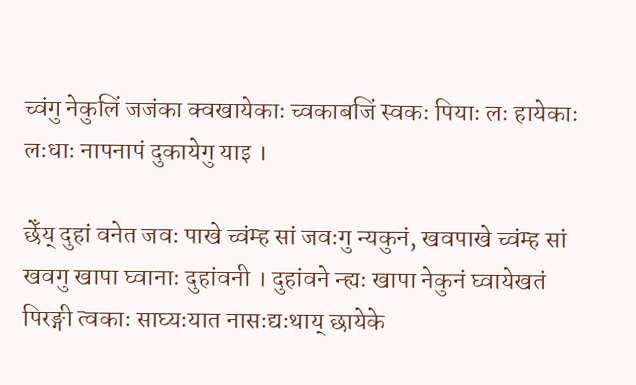च्वंगु नेकुलिं जजंका क्वखायेकाः च्वकाबजिं स्वकः पियाः लः हायेकाः लःधाः नापनापं दुकायेगु याइ ।

छेँय् दुहां वनेत जवः पाखे च्वंम्ह सां जवःगु न्यकुनं, खवपाखे च्वंम्ह सां खवगु खापा घ्वानाः दुहांवनी । दुहांवने न्ह्यः खापा नेकुनं घ्वायेखतं पिरङ्गी त्वकाः साघ्यःयात नासःद्यःथाय् छायेके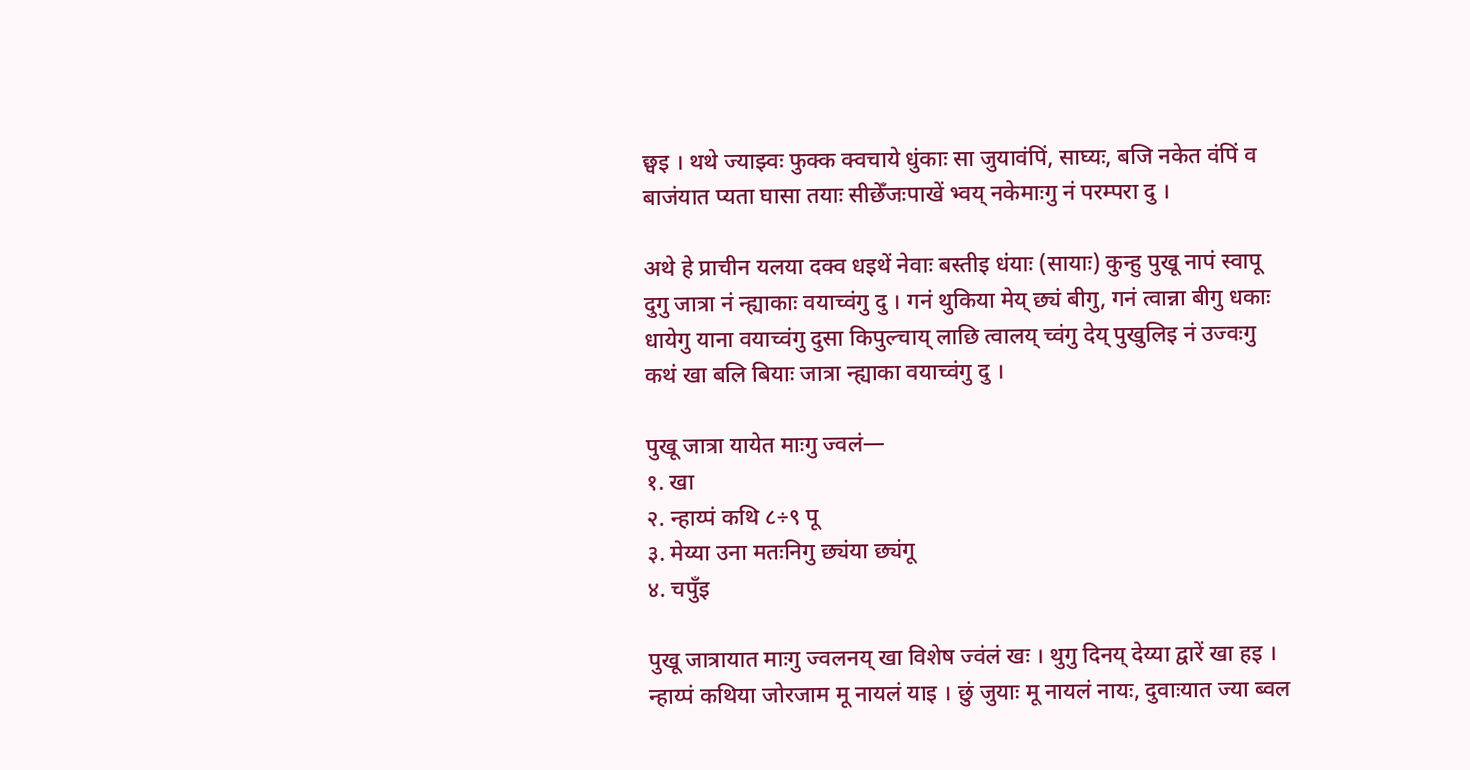छ्वइ । थथे ज्याझ्वः फुक्क क्वचाये धुंकाः सा जुयावंपिं, साघ्यः, बजि नकेत वंपिं व बाजंयात प्यता घासा तयाः सीछेँजःपाखें भ्वय् नकेमाःगु नं परम्परा दु ।

अथे हे प्राचीन यलया दक्व धइथें नेवाः बस्तीइ धंयाः (सायाः) कुन्हु पुखू नापं स्वापू दुगु जात्रा नं न्ह्याकाः वयाच्वंगु दु । गनं थुकिया मेय् छ्यं बीगु, गनं त्वान्ना बीगु धकाः धायेगु याना वयाच्वंगु दुसा किपुल्चाय् लाछि त्वालय् च्वंगु देय् पुखुलिइ नं उज्वःगु कथं खा बलि बियाः जात्रा न्ह्याका वयाच्वंगु दु ।

पुखू जात्रा यायेत माःगु ज्वलं—
१. खा
२. न्हाय्पं कथि ८÷९ पू
३. मेय्या उना मतःनिगु छ्यंया छ्यंगू
४. चपुँइ

पुखू जात्रायात माःगु ज्वलनय् खा विशेष ज्वंलं खः । थुगु दिनय् देय्या द्वारें खा हइ । न्हाय्पं कथिया जोरजाम मू नायलं याइ । छुं जुयाः मू नायलं नायः, दुवाःयात ज्या ब्वल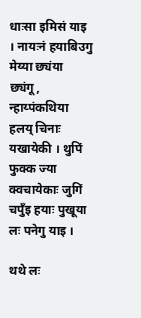धाःसा इमिसं याइ । नायःनं हयाबिउगु मेय्या छ्यंया छ्यंगू, न्हाय्पंकथिया हलय् चिनाः यखायेकी । थुपिं फुक्क ज्या क्वचायेकाः जुगिं चपुँइ हयाः पुखूया लः पनेगु याइ ।

थथे लः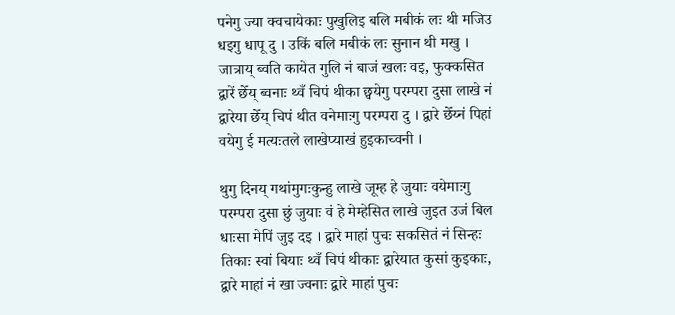पनेगु ज्या क्वचायेकाः पुखुलिइ बलि मबीकं लः थी मजिउ धइगु धापू दु । उकिं बलि मबीकं लः सुनान थी मखु । जात्राय् ब्वति कायेत गुलि नं बाजं खलः वइ, फुक्कसित द्वारें छेँय् ब्वनाः थ्वँ चिपं थीका छ्वयेगु परम्परा दुसा लाखे नं द्वारेया छेँय् चिपं थीत वनेमाःगु परम्परा दु । द्वारे छेँय्नं पिहां वयेगु ई मत्यःतले लाखेप्याखं हुइकाच्वनी ।

थुगु दिनय् गथांमुगःकुन्हु लाखे जूम्ह हे जुयाः वयेमाःगु परम्परा दुसा छुं जुयाः वं हे मेम्हेसित लाखे जुइत उजं बिल धाःसा मेपिं जुइ दइ । द्वारे माहां पुचः सकसितं नं सिन्हः तिकाः स्वां बियाः थ्वँ चिपं थीकाः द्वारेयात कुसां कुइकाः, द्वारे माहां नं खा ज्वनाः द्वारे माहां पुचः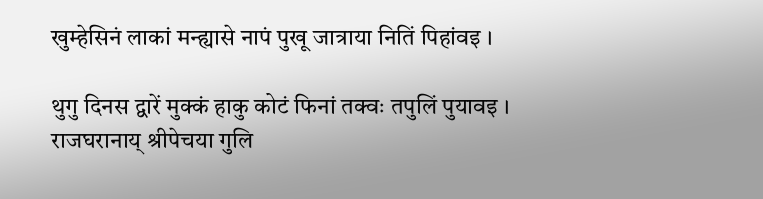खुम्हेसिनं लाकां मन्ह्यासे नापं पुखू जात्राया नितिं पिहांवइ ।

थुगु दिनस द्वारें मुक्कं हाकु कोटं फिनां तक्वः तपुलिं पुयावइ । राजघरानाय् श्रीपेचया गुलि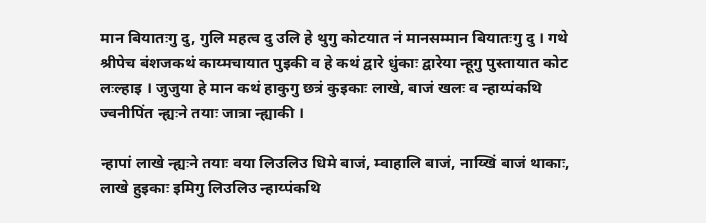मान बियातःगु दु, गुलि महत्व दु उलि हे थुगु कोटयात नं मानसम्मान बियातःगु दु । गथे श्रीपेच बंशजकथं काय्मचायात पुइकी व हे कथं द्वारे धुंकाः द्वारेया न्हूगु पुस्तायात कोट लःल्हाइ । जुजुया हे मान कथं हाकुगु छत्रं कुइकाः लाखे, बाजं खलः व न्हाय्पंकथि ज्वनीपिंत न्ह्यःने तयाः जात्रा न्ह्याकी ।

न्हापां लाखे न्ह्यःने तयाः वया लिउलिउ धिमे बाजं, म्वाहालि बाजं, नाय्खिं बाजं थाकाः, लाखे हुइकाः इमिगु लिउलिउ न्हाय्पंकथि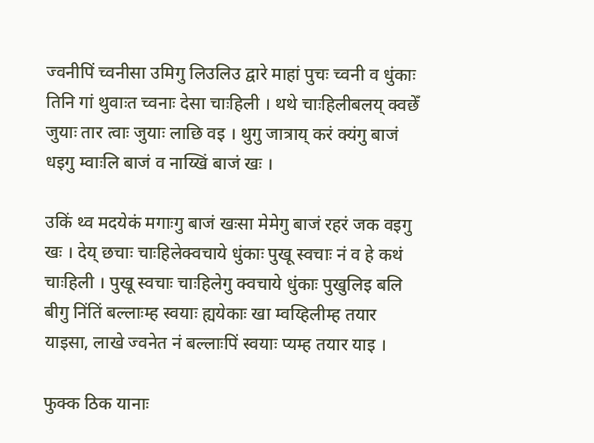ज्वनीपिं च्वनीसा उमिगु लिउलिउ द्वारे माहां पुचः च्वनी व धुंकाः तिनि गां थुवाःत च्वनाः देसा चाःहिली । थथे चाःहिलीबलय् क्वछेँ जुयाः तार त्वाः जुयाः लाछि वइ । थुगु जात्राय् करं क्यंगु बाजं धइगु म्वाःलि बाजं व नाय्खिं बाजं खः ।

उकिं थ्व मदयेकं मगाःगु बाजं खःसा मेमेगु बाजं रहरं जक वइगु खः । देय् छचाः चाःहिलेक्वचाये धुंकाः पुखू स्वचाः नं व हे कथं चाःहिली । पुखू स्वचाः चाःहिलेगु क्वचाये धुंकाः पुखुलिइ बलि बीगु निंतिं बल्लाःम्ह स्वयाः ह्ययेकाः खा म्वय्हिलीम्ह तयार याइसा, लाखे ज्वनेत नं बल्लाःपिं स्वयाः प्यम्ह तयार याइ ।

फुक्क ठिक यानाः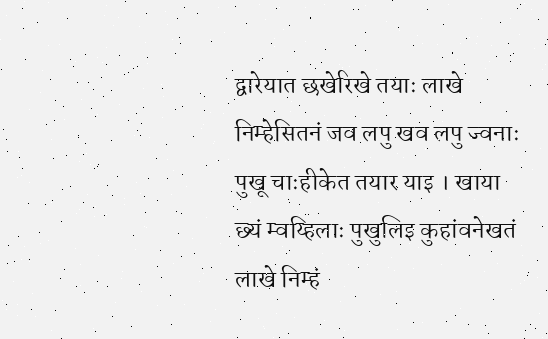द्वारेयात छखेरिखे तयाः लाखे निम्हेसितनं जव लपु खव लपु ज्वनाः पुखू चाःहीकेत तयार याइ । खाया छ्यं म्वय्हिलाः पुखुलिइ कुहांवनेखतं लाखे निम्हं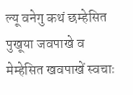ल्यू वनेगु कथं छम्हेसित पुखूया जवपाखे व मेम्हेसित खवपाखें स्वचाः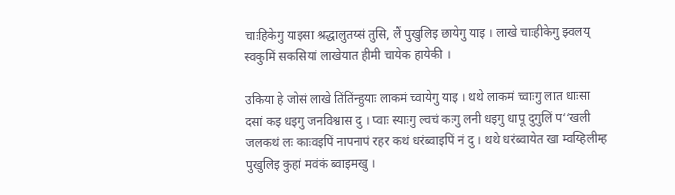चाःहिकेगु याइसा श्रद्धालुतय्सं तुसि, लैं पुखुलिइ छायेगु याइ । लाखे चाःहीकेगु झ्वलय् स्वकुमिं सकसियां लाखेयात हीमी चायेक हायेकी ।

उकिया हे जोसं लाखे तिंतिंन्हुयाः लाकमं च्वायेगु याइ । थथे लाकमं च्वाःगु लात धाःसा दसां कइ धइगु जनविश्वास दु । प्वाः स्याःगु ल्वचं कःगु लनी धइगु धापू दुगुलिं प‘‘खली जलकथं लः काःवइपिं नापनापं रहर कथं धरंब्वाइपिं नं दु । थथे धरंब्वायेत खा म्वय्हिलीम्ह पुखुलिइ कुहां मवंकं ब्वाइमखु ।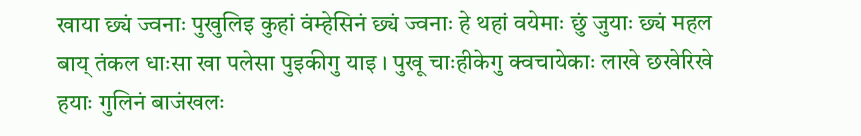खाया छ्यं ज्वनाः पुखुलिइ कुहां वंम्हेसिनं छ्यं ज्वनाः हे थहां वयेमाः छुं जुयाः छ्यं महल बाय् तंकल धाःसा खा पलेसा पुइकीगु याइ । पुखू चाःहीकेगु क्वचायेकाः लाखे छखेरिखे हयाः गुलिनं बाजंखलः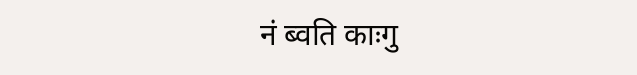नं ब्वति काःगु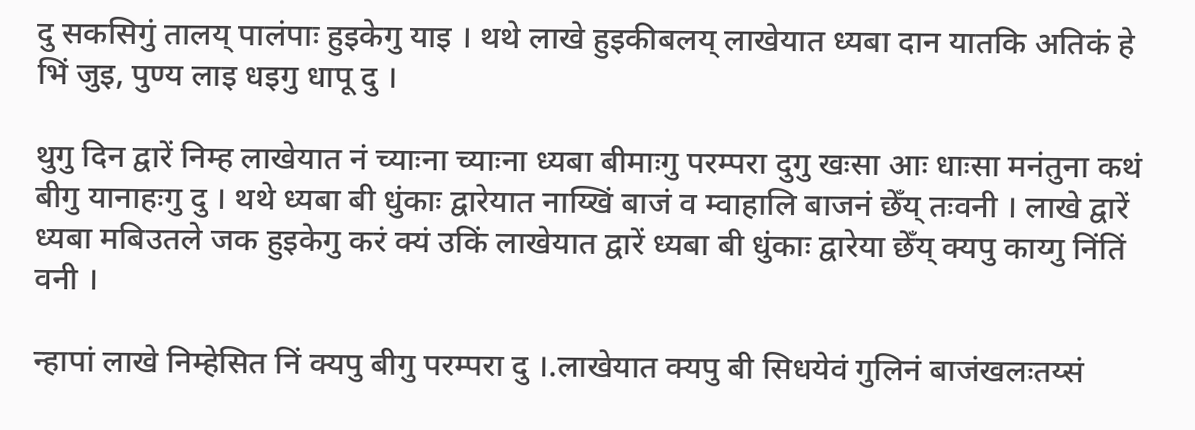दु सकसिगुं तालय् पालंपाः हुइकेगु याइ । थथे लाखे हुइकीबलय् लाखेयात ध्यबा दान यातकि अतिकं हे भिं जुइ, पुण्य लाइ धइगु धापू दु ।

थुगु दिन द्वारें निम्ह लाखेयात नं च्याःना च्याःना ध्यबा बीमाःगु परम्परा दुगु खःसा आः धाःसा मनंतुना कथं बीगु यानाहःगु दु । थथे ध्यबा बी धुंकाः द्वारेयात नाय्खिं बाजं व म्वाहालि बाजनं छेँय् तःवनी । लाखे द्वारें ध्यबा मबिउतले जक हुइकेगु करं क्यं उकिं लाखेयात द्वारें ध्यबा बी धुंकाः द्वारेया छेँय् क्यपु काय्गु निंतिं वनी ।

न्हापां लाखे निम्हेसित निं क्यपु बीगु परम्परा दु ।.लाखेयात क्यपु बी सिधयेवं गुलिनं बाजंखलःतय्सं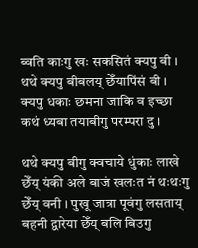ब्वति काःगु खः सकसितं क्यपु बी । थथे क्यपु बीबलय् छेँयापिंसं बी । क्यपु धकाः छमना जाकि व इच्छा कथं ध्यबा तयाबीगु परम्परा दु ।

थथे क्यपु बीगु क्वचाये धुंकाः लाखे छेँय् यंकी अले बाजं खलःत नं थःथःगु छेँय् वनी । पुखू जात्रा पूवंगु लसताय् बहनी द्वारेया छेँय् बलि बिउगु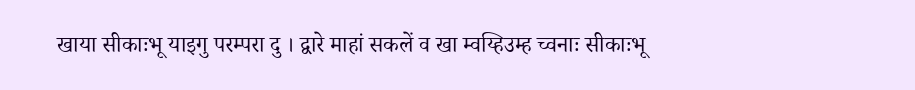खाया सीकाःभू याइगु परम्परा दु । द्वारे माहां सकलें व खा म्वय्हिउम्ह च्वनाः सीकाःभू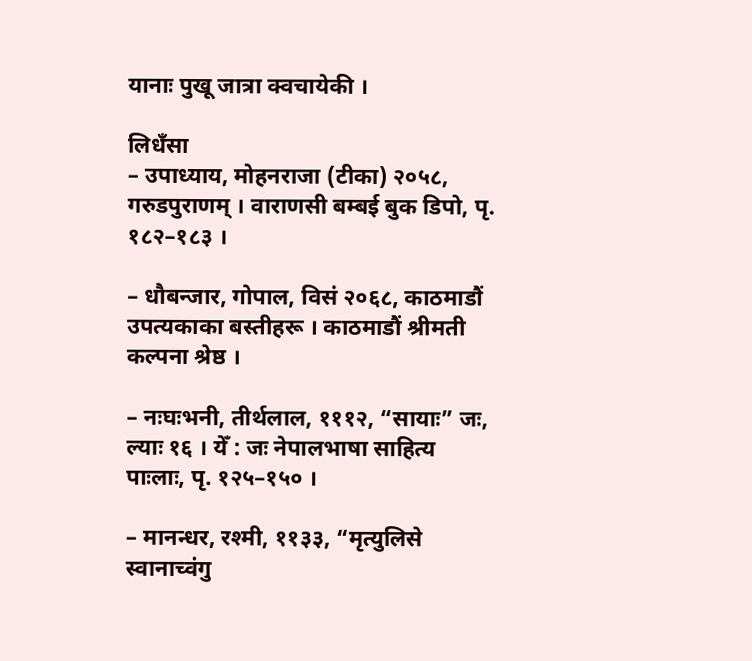यानाः पुखू जात्रा क्वचायेकी ।

लिधँसा
– उपाध्याय, मोहनराजा (टीका) २०५८, गरुडपुराणम् । वाराणसी बम्बई बुक डिपो, पृ. १८२–१८३ ।

– धौबन्जार, गोपाल, विसं २०६८, काठमाडौं उपत्यकाका बस्तीहरू । काठमाडौं श्रीमती कल्पना श्रेष्ठ ।

– नःघःभनी, तीर्थलाल, १११२, “सायाः” जः, ल्याः १६ । येँ : जः नेपालभाषा साहित्य पाःलाः, पृ. १२५–१५० ।

– मानन्धर, रश्मी, ११३३, “मृत्युलिसे स्वानाच्वंगु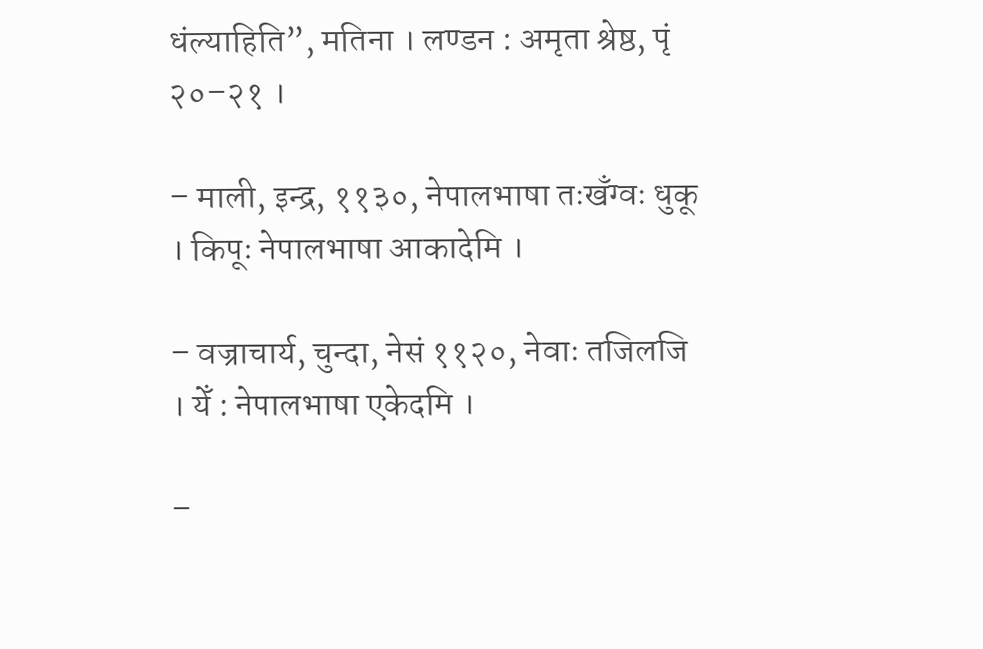धंल्याहिति”, मतिना । लण्डन : अमृता श्रेष्ठ, पृं २०–२१ ।

– माली, इन्द्र, ११३०, नेपालभाषा तःखँग्वः धुकू । किपूः नेपालभाषा आकादेमि ।

– वज्राचार्य, चुन्दा, नेसं ११२०, नेवाः तजिलजि । येँ : नेपालभाषा एकेदमि ।

–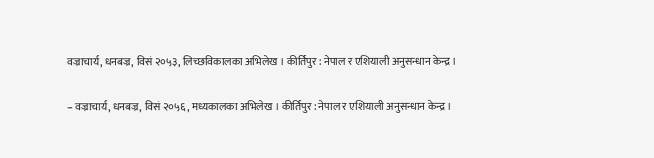वज्राचार्य, धनबज्र, विसं २०५३, लिच्छविकालका अभिलेख । कीर्तिपुर : नेपाल र एशियाली अनुसन्धान केन्द्र ।

– वज्राचार्य, धनबज्र, विसं २०५६, मध्यकालका अभिलेख । कीर्तिपुर : नेपाल र एशियाली अनुसन्धान केन्द्र ।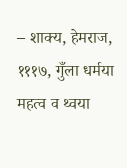– शाक्य, हेमराज, १११७, गुँला धर्मया महत्व व थ्वया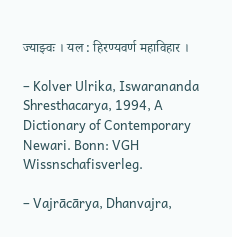ज्याझ्वः । यल : हिरण्यवर्ण महाविहार ।

– Kolver Ulrika, Iswarananda Shresthacarya, 1994, A Dictionary of Contemporary Newari. Bonn: VGH Wissnschafisverleg.

– Vajrācārya, Dhanvajra,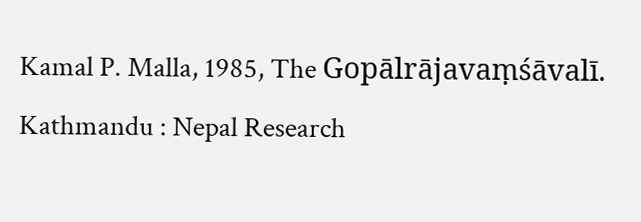Kamal P. Malla, 1985, The Gopālrājavaṃśāvalī. Kathmandu : Nepal Research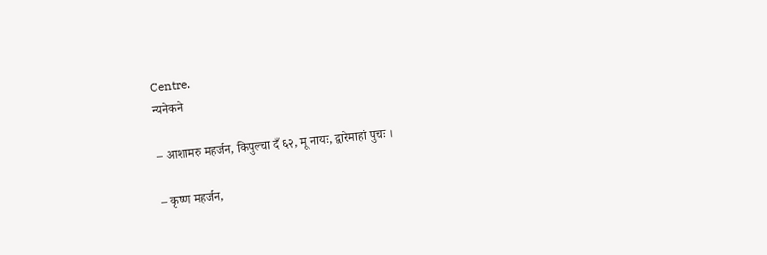Centre.
न्यनेकने

– आशामरु महर्जन, किपुल्चा दँ ६२, मू नायः, द्वारेमाहां पुचः ।

– कृष्ण महर्जन,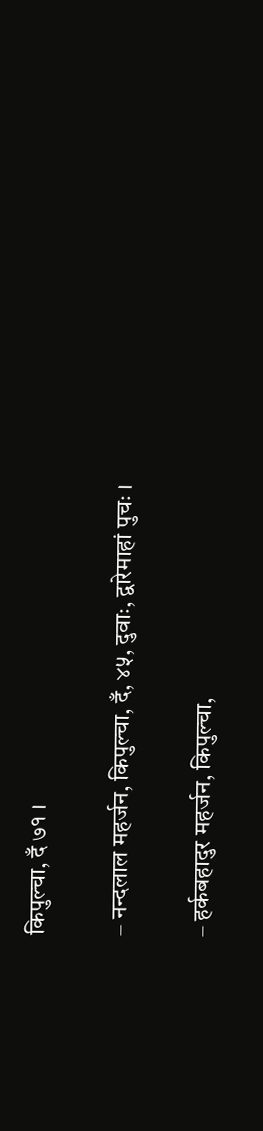किपुल्चा, दँ ७१ ।

– नन्दलाल महर्जन, किपुल्चा, दँ, ४५, दुवाः, द्वारेमाहां पुचः ।

– हर्कबहादुर महर्जन, किपुल्चा,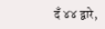दँ ४४ द्वारे,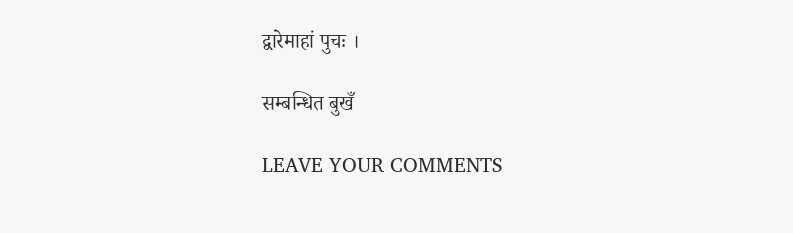द्वारेमाहां पुचः ।

सम्बन्धित बुखँ

LEAVE YOUR COMMENTS